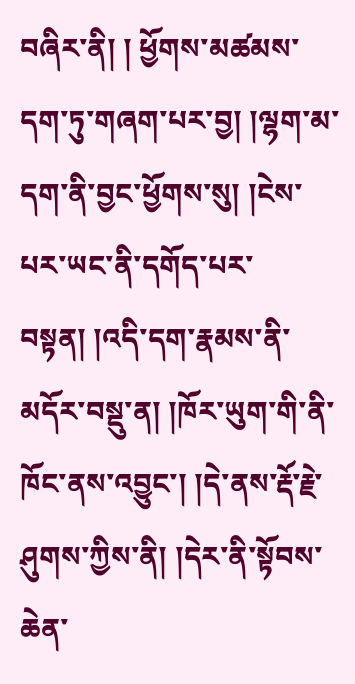བཞིར་ནི། ། ཕྱོགས་མཚམས་དག་ཏུ་གཞག་པར་བྱ། །ལྷག་མ་དག་ནི་བྱང་ཕྱོགས་སུ། །ངེས་པར་ཡང་ནི་དགོད་པར་བསྟན། །འདི་དག་རྣམས་ནི་མདོར་བསྡུ་ན། །ཁོར་ཡུག་གི་ནི་ཁོང་ནས་འབྱུང་། །དེ་ནས་རྡོ་རྗེ་ཤུགས་ཀྱིས་ནི། །དེར་ནི་སྟོབས་ ཆེན་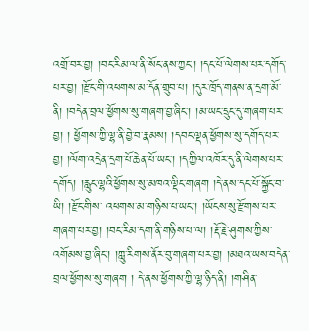འགྲོ་བར་བྱ། །བང་རིམ་ལ་ནི་སོང་ནས་ཀྱང་། །དང་པོ་ལེགས་པར་དགོད་པར་བྱ། །རྫོང་གི་འཕགས་མ་དོན་གྲུབ་པ། །དུར་ཁྲོད་གནས་ན་དྲག་མོ་ནི། །བདེན་བྲལ་ཕྱོགས་སུ་གཞག་བྱ་ཞིང་། །མ་ཡང་དྲུང་དུ་གཞག་པར་བྱ། ། ཕྱོགས་ཀྱི་ལྷ་ནི་བྱེ་བ་རྣམས། །དབང་ལྡན་ཕྱོགས་སུ་དགོད་པར་བྱ། །ལོག་འདྲེན་དྲག་པོ་ཆེན་པོ་ཡང་། །དཀྱིལ་འཁོར་དུ་ནི་ལེགས་པར་དགོད། །རླུང་ལྷའི་ཕྱོགས་སུ་མཁའ་ལྡིང་གཞག །དེ་ནས་དང་པོ་སྐྱོང་བ་ཡི། །རྫོང་གིས་ འཕགས་མ་གཉིས་པ་ཡང་། །ཡོངས་སུ་རྫོགས་པར་གཞག་པར་བྱ། །བང་རིམ་དག་ནི་གཉིས་པ་ལ། །རྡོ་རྗེ་ཤུགས་ཀྱིས་འགོམས་བྱ་ཞིང་། །ཀླུ་རིགས་ནོར་བུ་གཞག་པར་བྱ། །མཐའ་ཡས་བདེན་བྲལ་ཕྱོགས་སུ་གཞག ། དེ་ནས་ཕྱོགས་ཀྱི་ལྷ་ཉིད་ནི། །གཤིན་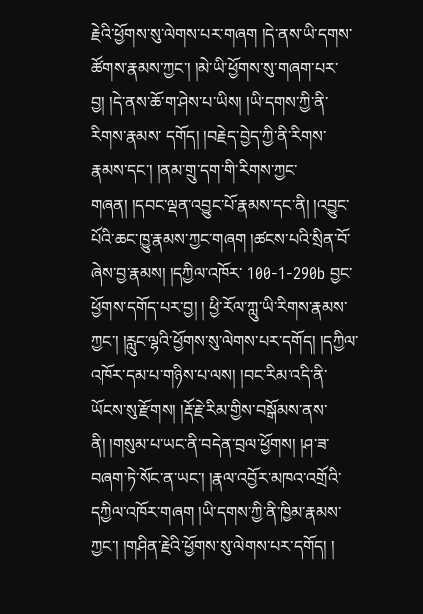རྗེའི་ཕྱོགས་སུ་ལེགས་པར་གཞག །དེ་ནས་ཡི་དགས་ཚོགས་རྣམས་ཀྱང་། །མེ་ཡི་ཕྱོགས་སུ་གཞག་པར་བྱ། །དེ་ནས་ཆོ་ག་ཤེས་པ་ཡིས། །ཡི་དགས་ཀྱི་ནི་རིགས་རྣམས་ དགོད། །བརྗེད་བྱེད་ཀྱི་ནི་རིགས་རྣམས་དང་། །ནམ་གྲུ་དག་གི་རིགས་ཀྱང་གཞན། །དབང་ལྡན་འབྱུང་པོ་རྣམས་དང་ནི། །འབྱུང་པོའི་ཆང་ཁྱུ་རྣམས་ཀྱང་གཞག །ཚངས་པའི་སྲིན་བོ་ཞེས་བྱ་རྣམས། །དཀྱིལ་འཁོར་ 100-1-290b བྱང་ཕྱོགས་དགོད་པར་བྱ། ། ཕྱི་རོལ་ཀླུ་ཡི་རིགས་རྣམས་ཀྱང་། །རླུང་ལྷའི་ཕྱོགས་སུ་ལེགས་པར་དགོད། །དཀྱིལ་འཁོར་དམ་པ་གཉིས་པ་ལས། །བང་རིམ་འདི་ནི་ཡོངས་སུ་རྫོགས། །རྡོ་རྗེ་རིམ་གྱིས་བསྒོམས་ནས་ ནི། །གསུམ་པ་ཡང་ནི་བདེན་བྲལ་ཕྱོགས། །ཤ་ཟ་བཞག་ཏེ་སོང་ན་ཡང་། །རྣལ་འབྱོར་མཁའ་འགྲོའི་དཀྱིལ་འཁོར་གཞག །ཡི་དགས་ཀྱི་ནི་ཁྱིམ་རྣམས་ཀྱང་། །གཤིན་རྗེའི་ཕྱོགས་སུ་ལེགས་པར་དགོད། །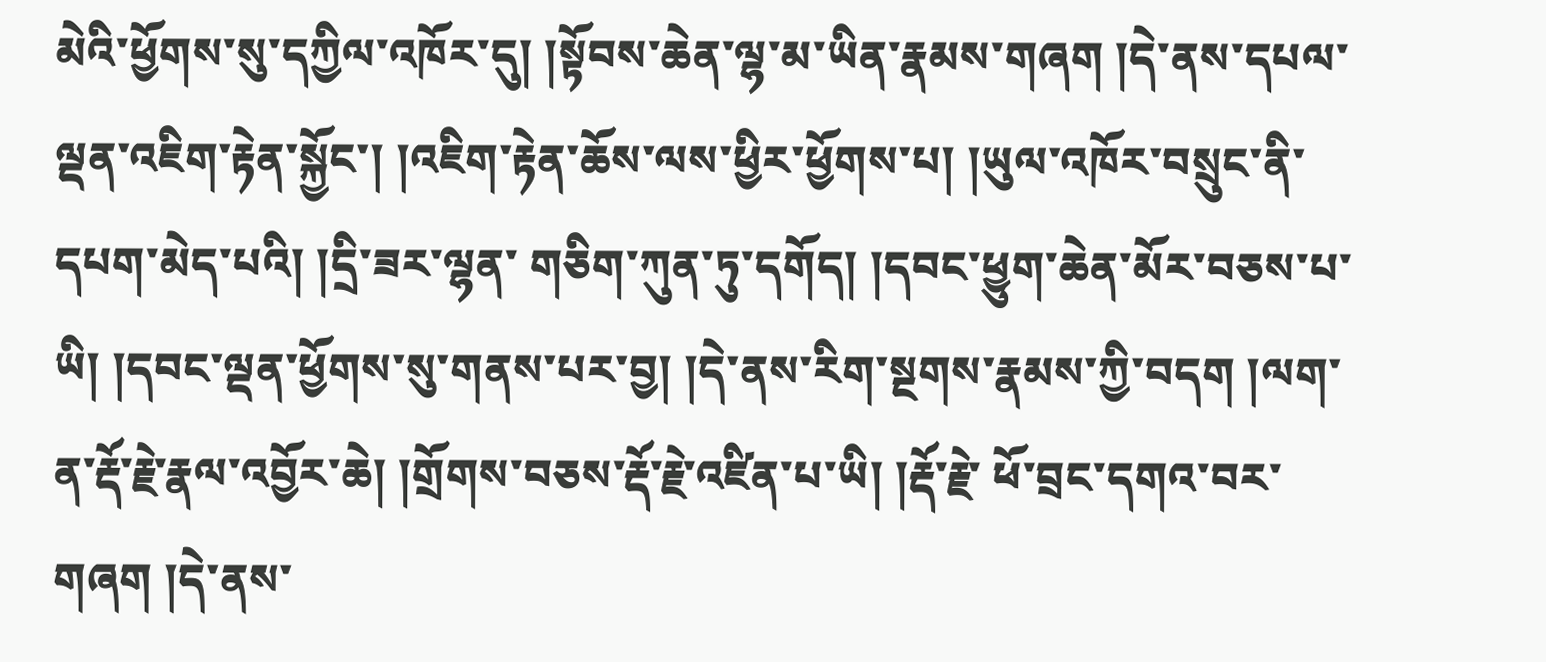མེའི་ཕྱོགས་སུ་དཀྱིལ་འཁོར་དུ། །སྟོབས་ཆེན་ལྷ་མ་ཡིན་རྣམས་གཞག །དེ་ནས་དཔལ་ལྡན་འཇིག་རྟེན་སྐྱོང་། །འཇིག་རྟེན་ཆོས་ལས་ཕྱིར་ཕྱོགས་པ། །ཡུལ་འཁོར་བསྲུང་ནི་དཔག་མེད་པའི། །དྲི་ཟར་ལྷན་ གཅིག་ཀུན་ཏུ་དགོད། །དབང་ཕྱུག་ཆེན་མོར་བཅས་པ་ཡི། །དབང་ལྡན་ཕྱོགས་སུ་གནས་པར་བྱ། །དེ་ནས་རིག་སྔགས་རྣམས་ཀྱི་བདག །ལག་ན་རྡོ་རྗེ་རྣལ་འབྱོར་ཆེ། །གྲོགས་བཅས་རྡོ་རྗེ་འཛིན་པ་ཡི། །རྡོ་རྗེ་ ཕོ་བྲང་དགའ་བར་གཞག །དེ་ནས་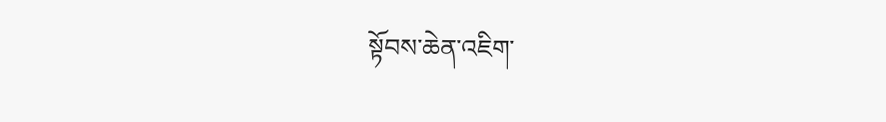སྟོབས་ཆེན་འཇིག་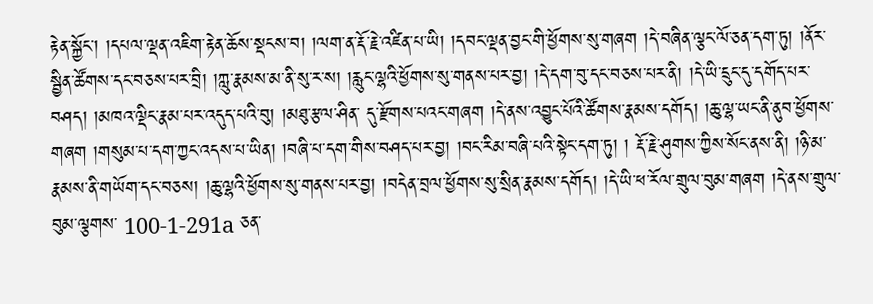རྟེན་སྐྱོང་། །དཔལ་ལྡན་འཇིག་རྟེན་ཆོས་སྡངས་བ། །ལག་ན་རྡོ་རྗེ་འཛིན་པ་ཡི། །དབང་ལྡན་བྱང་གི་ཕྱོགས་སུ་གཞག །དེ་བཞིན་ལྕང་ལོ་ཅན་དག་ཏུ། །ནོར་ སྦྱིན་ཚོགས་དང་བཅས་པར་བྲི། །ཀླུ་རྣམས་མ་ནི་སུ་ར་ས། །རླུང་ལྷའི་ཕྱོགས་སུ་གནས་པར་བྱ། །དེ་དག་བུ་དང་བཅས་པར་ནི། །དེ་ཡི་དྲུང་དུ་དགོད་པར་བཤད། །མཁའ་ལྡིང་རྣམ་པར་འདུད་པའི་བུ། །མཐུ་རྩལ་ཤིན་ དུ་རྫོགས་པའང་གཞག །དེ་ནས་འབྱུང་པོའི་ཚོགས་རྣམས་དགོད། །ཆུ་ལྷ་ཡང་ནི་ནུབ་ཕྱོགས་གཞག །གསུམ་པ་དག་ཀྱང་འདས་པ་ཡིན། །བཞི་པ་དག་གིས་བཤད་པར་བྱ། །བང་རིམ་བཞི་པའི་སྟེང་དག་ཏུ། ། རྡོ་རྗེ་ཤུགས་ཀྱིས་སོང་ནས་ནི། །ཉི་མ་རྣམས་ནི་གཡོག་དང་བཅས། །ཆུ་ལྷའི་ཕྱོགས་སུ་གནས་པར་བྱ། །བདེན་བྲལ་ཕྱོགས་སུ་སྲིན་རྣམས་དགོད། །དེ་ཡི་ཕ་རོལ་གྲུལ་བུམ་གཞག །དེ་ནས་གྲུལ་བུམ་ལྕགས་ 100-1-291a ཅན་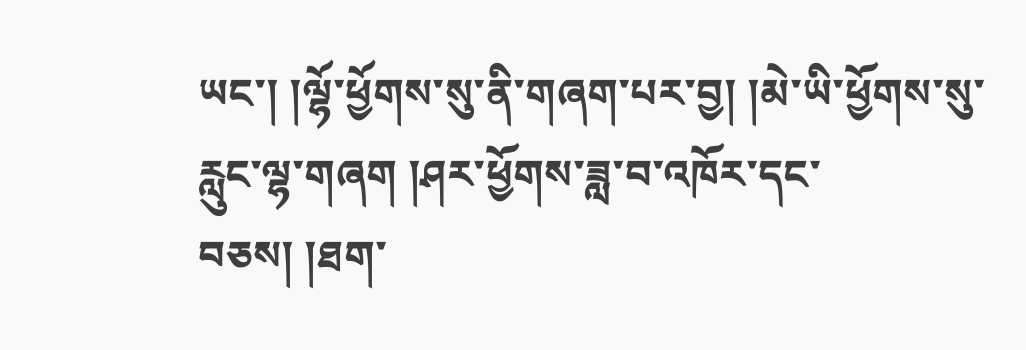ཡང་། །ལྷོ་ཕྱོགས་སུ་ནི་གཞག་པར་བྱ། །མེ་ཡི་ཕྱོགས་སུ་རླུང་ལྷ་གཞག །ཤར་ཕྱོགས་ཟླ་བ་འཁོར་དང་བཅས། །ཐག་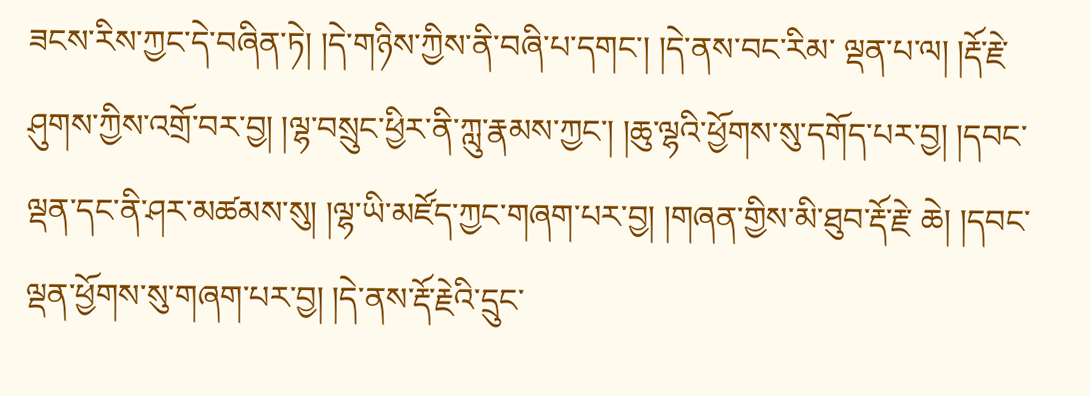ཟངས་རིས་ཀྱང་དེ་བཞིན་ཏེ། །དེ་གཉིས་ཀྱིས་ནི་བཞི་པ་དགང་། །དེ་ནས་བང་རིམ་ ལྡན་པ་ལ། །རྡོ་རྗེ་ཤུགས་ཀྱིས་འགྲོ་བར་བྱ། །ལྷ་བསྲུང་ཕྱིར་ནི་ཀླུ་རྣམས་ཀྱང་། །ཆུ་ལྷའི་ཕྱོགས་སུ་དགོད་པར་བྱ། །དབང་ལྡན་དང་ནི་ཤར་མཚམས་སུ། །ལྷ་ཡི་མཛོད་ཀྱང་གཞག་པར་བྱ། །གཞན་གྱིས་མི་ཐུབ་རྡོ་རྗེ་ ཆེ། །དབང་ལྡན་ཕྱོགས་སུ་གཞག་པར་བྱ། །དེ་ནས་རྡོ་རྗེའི་དྲུང་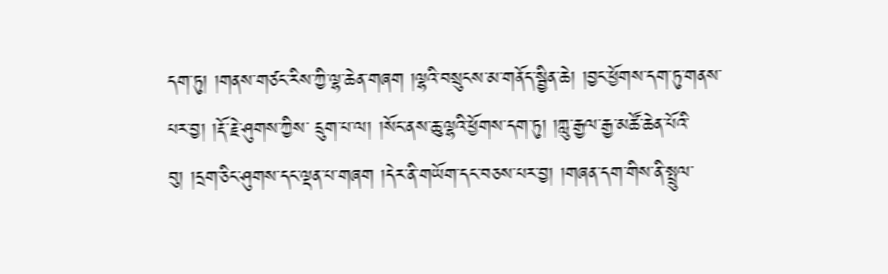དག་ཏུ། །གནས་གཙང་རིས་ཀྱི་ལྷ་ཆེན་གཞག །ལྷའི་བསྲུངས་མ་གནོད་སྦྱིན་ཆེ། །བྱང་ཕྱོགས་དག་ཏུ་གནས་པར་བྱ། །རྡོ་རྗེ་ཤུགས་ཀྱིས་ དྲུག་པ་ལ། །སོང་ནས་ཆུ་ལྷའི་ཕྱོགས་དག་ཏུ། །ཀླུ་རྒྱལ་རྒྱ་མཚོ་ཆེན་པོའི་བུ། །དྲག་ཅིང་ཤུགས་དང་ལྡན་པ་གཞག །དེར་ནི་གཡོག་དང་བཅས་པར་བྱ། །གཞན་དག་གིས་ནི་སྤྲུལ་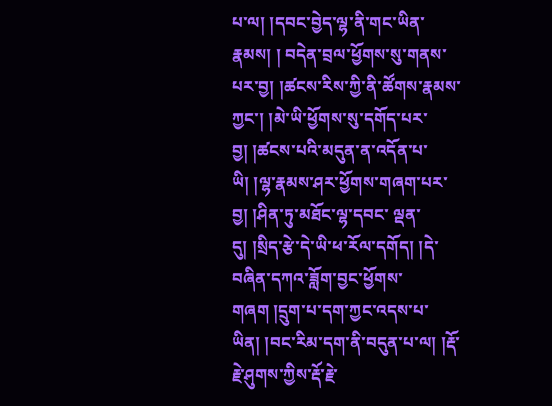པ་ལ། །དབང་བྱེད་ལྷ་ནི་གང་ཡིན་རྣམས། ། བདེན་བྲལ་ཕྱོགས་སུ་གནས་པར་བྱ། །ཚངས་རིས་ཀྱི་ནི་ཚོགས་རྣམས་ཀྱང་། །མེ་ཡི་ཕྱོགས་སུ་དགོད་པར་བྱ། །ཚངས་པའི་མདུན་ན་འདོན་པ་ཡི། །ལྷ་རྣམས་ཤར་ཕྱོགས་གཞག་པར་བྱ། །ཤིན་ཏུ་མཐོང་ལྷ་དབང་ ལྡན་དུ། །སྲིད་རྩེ་དེ་ཡི་ཕ་རོལ་དགོད། །དེ་བཞིན་དཀའ་ཟློག་བྱང་ཕྱོགས་གཞག །དྲུག་པ་དག་ཀྱང་འདས་པ་ཡིན། །བང་རིམ་དག་ནི་བདུན་པ་ལ། །རྡོ་རྗེ་ཤུགས་ཀྱིས་རྡོ་རྗེ་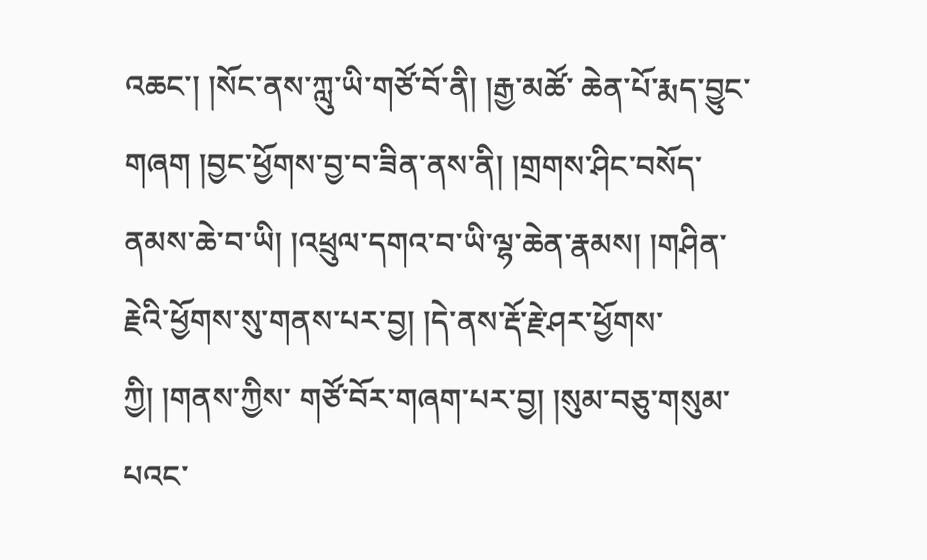འཆང་། །སོང་ནས་ཀླུ་ཡི་གཙོ་བོ་ནི། །རྒྱ་མཚོ་ ཆེན་པོ་རྨད་བྱུང་གཞག །བྱང་ཕྱོགས་བྱ་བ་ཟིན་ནས་ནི། །གྲགས་ཤིང་བསོད་ནམས་ཆེ་བ་ཡི། །འཕྲུལ་དགའ་བ་ཡི་ལྷ་ཆེན་རྣམས། །གཤིན་རྗེའི་ཕྱོགས་སུ་གནས་པར་བྱ། །དེ་ནས་རྡོ་རྗེ་ཤར་ཕྱོགས་ཀྱི། །གནས་ཀྱིས་ གཙོ་བོར་གཞག་པར་བྱ། །སུམ་བཅུ་གསུམ་པའང་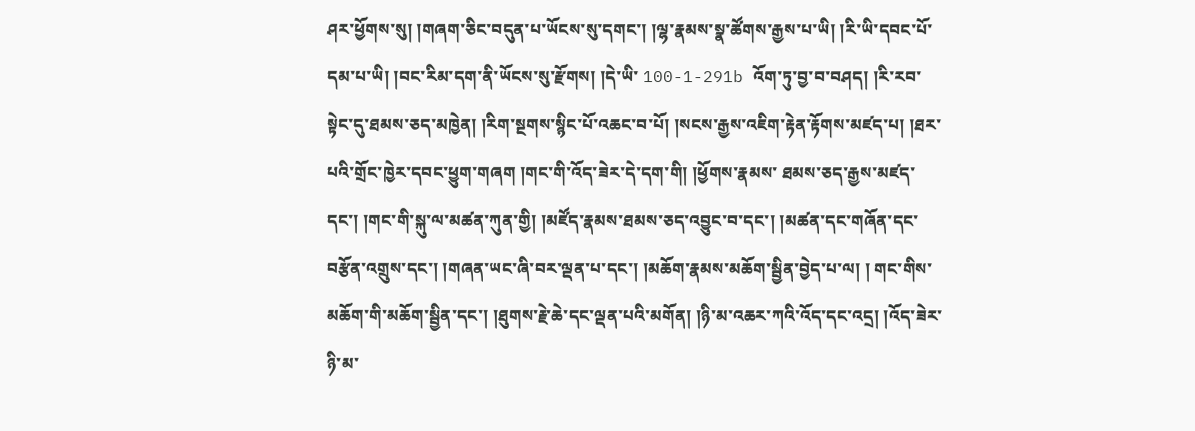ཤར་ཕྱོགས་སུ། །གཞག་ཅིང་བདུན་པ་ཡོངས་སུ་དགང་། །ལྷ་རྣམས་སྣ་ཚོགས་རྒྱས་པ་ཡི། །རི་ཡི་དབང་པོ་དམ་པ་ཡི། །བང་རིམ་དག་ནི་ཡོངས་སུ་རྫོགས། །དེ་ཡི་ 100-1-291b འོག་ཏུ་བྱ་བ་བཤད། །རི་རབ་སྟེང་དུ་ཐམས་ཅད་མཁྱེན། །རིག་སྔགས་སྙིང་པོ་འཆང་བ་པོ། །སངས་རྒྱས་འཇིག་རྟེན་རྟོགས་མཛད་པ། །ཐར་པའི་གྲོང་ཁྱེར་དབང་ཕྱུག་གཞག །གང་གི་འོད་ཟེར་དེ་དག་གི། །ཕྱོགས་རྣམས་ ཐམས་ཅད་རྒྱས་མཛད་དང་། །གང་གི་སྐུ་ལ་མཚན་ཀུན་གྱི། །མཛོད་རྣམས་ཐམས་ཅད་འབྱུང་བ་དང་། །མཚན་དང་གཞོན་དང་བརྩོན་འགྲུས་དང་། །གཞན་ཡང་ཞི་བར་ལྡན་པ་དང་། །མཆོག་རྣམས་མཆོག་སྦྱིན་བྱེད་པ་ལ། ། གང་གིས་མཆོག་གི་མཆོག་སྦྱིན་དང་། །ཐུགས་རྗེ་ཆེ་དང་ལྡན་པའི་མགོན། །ཉི་མ་འཆར་ཀའི་འོད་དང་འདྲ། །འོད་ཟེར་ཉི་མ་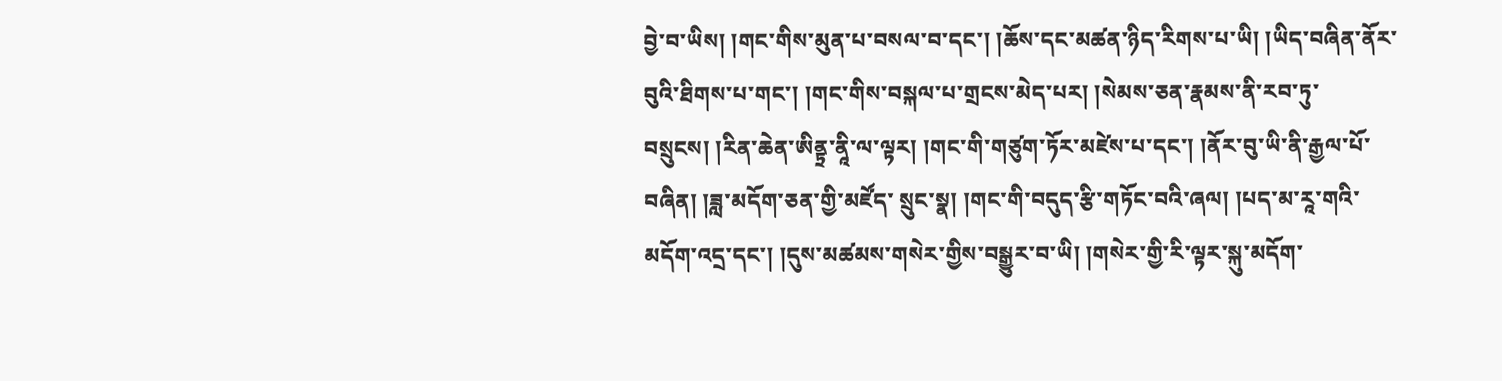བྱེ་བ་ཡིས། །གང་གིས་མུན་པ་བསལ་བ་དང་། །ཆོས་དང་མཚན་ཉིད་རིགས་པ་ཡི། །ཡིད་བཞིན་ནོར་ བུའི་ཐིགས་པ་གང་། །གང་གིས་བསྐལ་པ་གྲངས་མེད་པར། །སེམས་ཅན་རྣམས་ནི་རབ་ཏུ་བསྲུངས། །རིན་ཆེན་ཨིནྟྲ་ནཱི་ལ་ལྟར། །གང་གི་གཙུག་ཏོར་མཛེས་པ་དང་། །ནོར་བུ་ཡི་ནི་རྒྱལ་པོ་བཞིན། །ཟླ་མདོག་ཅན་གྱི་མཛོད་ སྲུང་སྣ། །གང་གི་བདུད་རྩི་གཏོང་བའི་ཞལ། །པད་མ་རཱ་གའི་མདོག་འདྲ་དང་། །དུས་མཚམས་གསེར་གྱིས་བསྒྱུར་བ་ཡི། །གསེར་གྱི་རི་ལྟར་སྐུ་མདོག་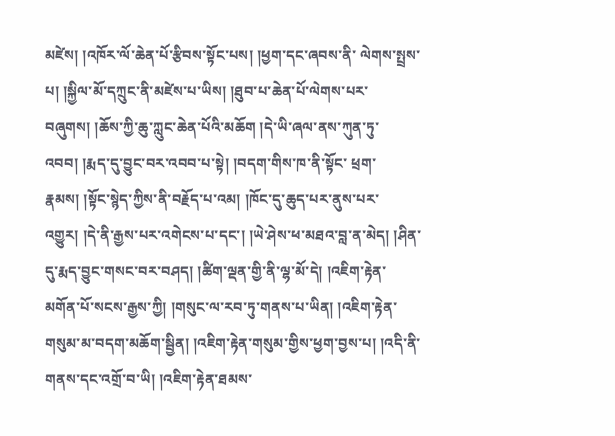མཛེས། །འཁོར་ལོ་ཆེན་པོ་རྩིབས་སྟོང་པས། །ཕྱག་དང་ཞབས་ནི་ ལེགས་སྤྲས་པ། །སྐྱིལ་མོ་དཀྲུང་ནི་མཛེས་པ་ཡིས། །ཐུབ་པ་ཆེན་པོ་ལེགས་པར་བཞུགས། །ཆོས་ཀྱི་ཆུ་ཀླུང་ཆེན་པོའི་མཆོག །དེ་ཡི་ཞལ་ནས་ཀུན་ཏུ་འབབ། །རྨད་དུ་བྱུང་བར་འབབ་པ་སྟེ། །བདག་གིས་ཁ་ནི་སྟོང་ ཕྲག་རྣམས། །སྟོང་སྙེད་ཀྱིས་ནི་བརྗོད་པ་འམ། །ཁོང་དུ་ཆུད་པར་ནུས་པར་འགྱུར། །དེ་ནི་རྒྱས་པར་འགེངས་པ་དང་། །ཡེ་ཤེས་ཕ་མཐའ་བླ་ན་མེད། །ཤིན་དུ་རྨད་བྱུང་གསང་བར་བཤད། །ཚིག་ལྡན་གྱི་ནི་ལྷ་མོ་དེ། །འཇིག་རྟེན་ མགོན་པོ་སངས་རྒྱས་ཀྱི། །གསུང་ལ་རབ་ཏུ་གནས་པ་ཡིན། །འཇིག་རྟེན་གསུམ་མ་བདག་མཆོག་སྦྱིན། །འཇིག་རྟེན་གསུམ་གྱིས་ཕྱག་བྱས་པ། །འདི་ནི་གནས་དང་འགྲོ་བ་ཡི། །འཇིག་རྟེན་ཐམས་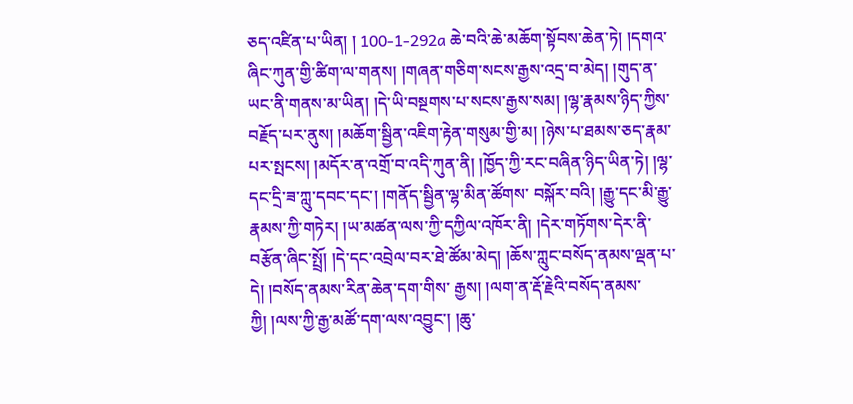ཅད་འཛིན་པ་ཡིན། ། 100-1-292a ཆེ་བའི་ཆེ་མཆོག་སྟོབས་ཆེན་ཏེ། །དགའ་ཞིང་ཀུན་གྱི་ཚིག་ལ་གནས། །གཞན་གཅིག་སངས་རྒྱས་འདྲ་བ་མེད། །གུད་ན་ཡང་ནི་གནས་མ་ཡིན། །དེ་ཡི་བསྔགས་པ་སངས་རྒྱས་སམ། །ལྷ་རྣམས་ཉིད་ཀྱིས་ བརྗོད་པར་ནུས། །མཆོག་སྦྱིན་འཇིག་རྟེན་གསུམ་གྱི་མ། །ཉེས་པ་ཐམས་ཅད་རྣམ་པར་སྤངས། །མདོར་ན་འགྲོ་བ་འདི་ཀུན་ནི། །ཁྱོད་ཀྱི་རང་བཞིན་ཉིད་ཡིན་ཏེ། །ལྷ་དང་དྲི་ཟ་ཀླུ་དབང་དང་། །གནོད་སྦྱིན་ལྷ་མིན་ཚོགས་ བསྐོར་བའི། །རྒྱུ་དང་མི་རྒྱུ་རྣམས་ཀྱི་གཏེར། །ཡ་མཚན་ལས་ཀྱི་དཀྱིལ་འཁོར་ནི། །དེར་གཏོགས་དེར་ནི་བརྩོན་ཞིང་སྤྲོ། །དེ་དང་འབྲེལ་བར་ཐེ་ཚོམ་མེད། །ཆོས་ཀླུང་བསོད་ནམས་ལྡན་པ་དེ། །བསོད་ནམས་རིན་ཆེན་དག་གིས་ རྒྱས། །ལག་ན་རྡོ་རྗེའི་བསོད་ནམས་ཀྱི། །ལས་ཀྱི་རྒྱ་མཚོ་དག་ལས་འབྱུང་། །ཆུ་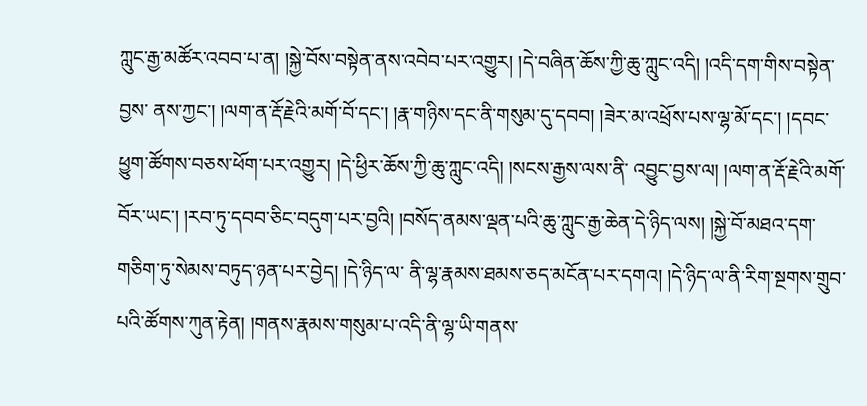ཀླུང་རྒྱ་མཚོར་འབབ་པ་ན། །སྐྱེ་བོས་བསྟེན་ནས་འབེབ་པར་འགྱུར། །དེ་བཞིན་ཆོས་ཀྱི་ཆུ་ཀླུང་འདི། །འདི་དག་གིས་བསྟེན་བྱས་ ནས་ཀྱང་། །ལག་ན་རྡོ་རྗེའི་མགོ་བོ་དང་། །རྣ་གཉིས་དང་ནི་གསུམ་དུ་དབབ། །ཟེར་མ་འཕྲོས་པས་ལྷ་མོ་དང་། །དབང་ཕྱུག་ཚོགས་བཅས་ཕོག་པར་འགྱུར། །དེ་ཕྱིར་ཆོས་ཀྱི་ཆུ་ཀླུང་འདི། །སངས་རྒྱས་ལས་ནི་ འབྱུང་བྱས་ལ། །ལག་ན་རྡོ་རྗེའི་མགོ་བོར་ཡང་། །རབ་ཏུ་དབབ་ཅིང་བདུག་པར་བྱའི། །བསོད་ནམས་ལྡན་པའི་ཆུ་ཀླུང་རྒྱ་ཆེན་དེ་ཉིད་ལས། །སྐྱེ་བོ་མཐའ་དག་གཅིག་ཏུ་སེམས་བཏུད་ཉན་པར་བྱེད། །དེ་ཉིད་ལ་ ནི་ལྷ་རྣམས་ཐམས་ཅད་མངོན་པར་དགའ། །དེ་ཉིད་ལ་ནི་རིག་སྔགས་གྲུབ་པའི་ཚོགས་ཀུན་རྟེན། །གནས་རྣམས་གསུམ་པ་འདི་ནི་ལྷ་ཡི་གནས་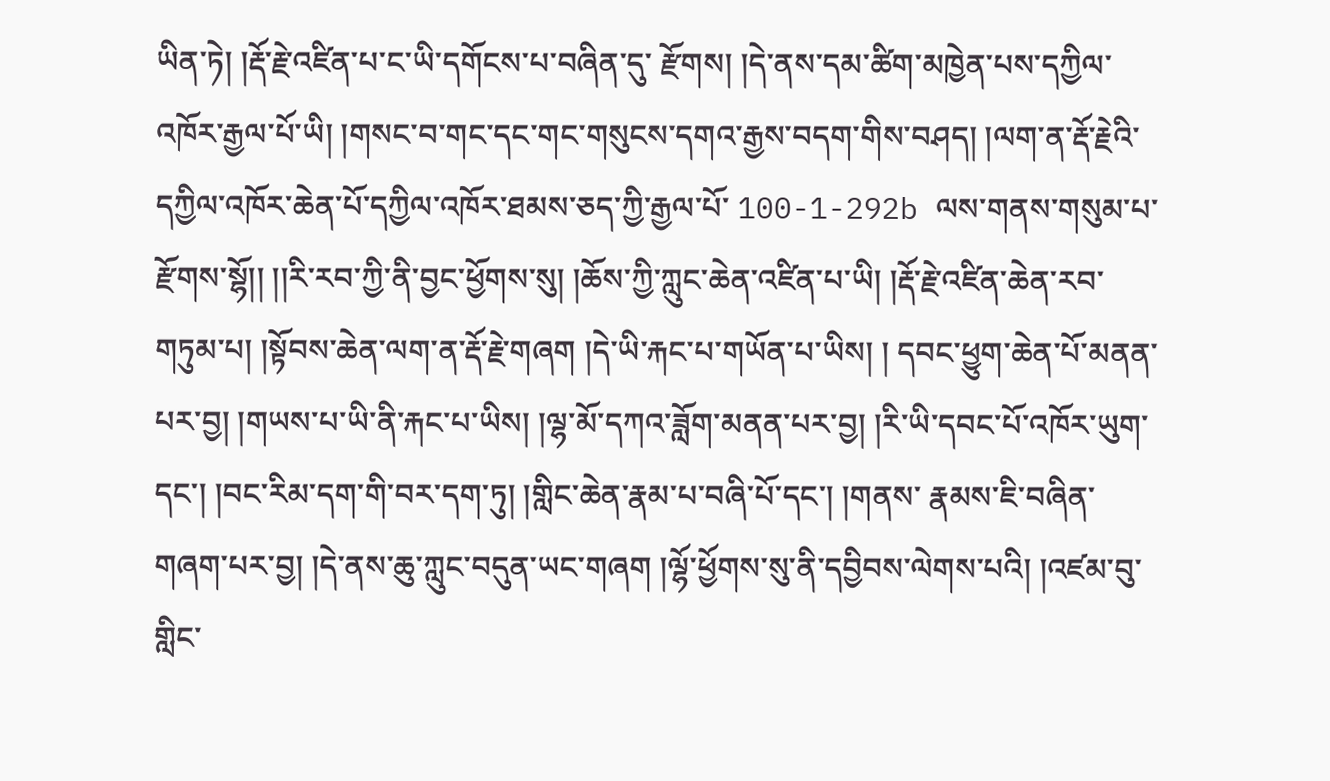ཡིན་ཏེ། །རྡོ་རྗེ་འཛིན་པ་ང་ཡི་དགོངས་པ་བཞིན་དུ་ རྫོགས། །དེ་ནས་དམ་ཚིག་མཁྱེན་པས་དཀྱིལ་འཁོར་རྒྱལ་པོ་ཡི། །གསང་བ་གང་དང་གང་གསུངས་དགའ་རྒྱས་བདག་གིས་བཤད། །ལག་ན་རྡོ་རྗེའི་དཀྱིལ་འཁོར་ཆེན་པོ་དཀྱིལ་འཁོར་ཐམས་ཅད་ཀྱི་རྒྱལ་པོ་ 100-1-292b ལས་གནས་གསུམ་པ་རྫོགས་སྷོ།། །།རི་རབ་ཀྱི་ནི་བྱང་ཕྱོགས་སུ། །ཆོས་ཀྱི་ཀླུང་ཆེན་འཛིན་པ་ཡི། །རྡོ་རྗེ་འཛིན་ཆེན་རབ་གཏུམ་པ། །སྟོབས་ཆེན་ལག་ན་རྡོ་རྗེ་གཞག །དེ་ཡི་རྐང་པ་གཡོན་པ་ཡིས། ། དབང་ཕྱུག་ཆེན་པོ་མནན་པར་བྱ། །གཡས་པ་ཡི་ནི་རྐང་པ་ཡིས། །ལྷ་མོ་དཀའ་ཟློག་མནན་པར་བྱ། །རི་ཡི་དབང་པོ་འཁོར་ཡུག་དང་། །བང་རིམ་དག་གི་བར་དག་ཏུ། །གླིང་ཆེན་རྣམ་པ་བཞི་པོ་དང་། །གནས་ རྣམས་ཇི་བཞིན་གཞག་པར་བྱ། །དེ་ནས་ཆུ་ཀླུང་བདུན་ཡང་གཞག །ལྷོ་ཕྱོགས་སུ་ནི་དབྱིབས་ལེགས་པའི། །འཛམ་བུ་གླིང་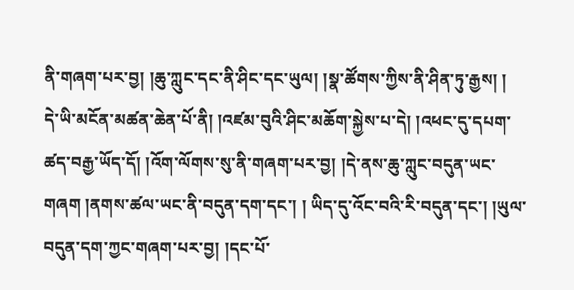ནི་གཞག་པར་བྱ། །ཆུ་ཀླུང་དང་ནི་ཤིང་དང་ཡུལ། །སྣ་ཚོགས་ཀྱིས་ནི་ཤིན་ཏུ་རྒྱས། ། དེ་ཡི་མངོན་མཚན་ཆེན་པོ་ནི། །འཛམ་བུའི་ཤིང་མཆོག་སྐྱེས་པ་དེ། །འཕང་དུ་དཔག་ཚད་བརྒྱ་ཡོད་དོ། །འོག་ལོགས་སུ་ནི་གཞག་པར་བྱ། །དེ་ནས་ཆུ་ཀླུང་བདུན་ཡང་གཞག །ནགས་ཚལ་ཡང་ནི་བདུན་དག་དང་། ། ཡིད་དུ་འོང་བའི་རི་བདུན་དང་། །ཡུལ་བདུན་དག་ཀྱང་གཞག་པར་བྱ། །དང་པོ་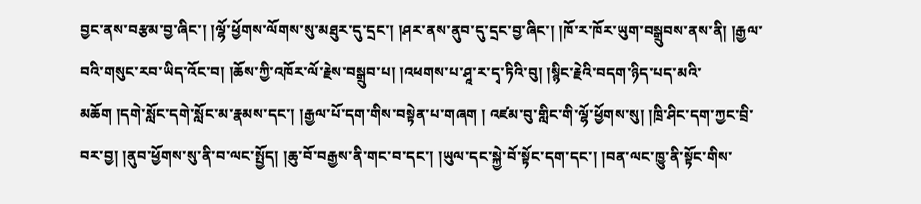བྱང་ནས་བརྩམ་བྱ་ཞིང་། །ལྷོ་ཕྱོགས་ལོགས་སུ་མཐུར་དུ་དྲང་། །ཤར་ནས་ནུབ་དུ་དྲང་བྱ་ཞིང་། །ཁོ་ར་ཁོར་ཡུག་བསྒྲུབས་ནས་ནི། །རྒྱལ་ བའི་གསུང་རབ་ཡིད་འོང་བ། །ཆོས་ཀྱི་འཁོར་ལོ་རྗེས་བསྒྲུབ་པ། །འཕགས་པ་ཤཱ་ར་དྭ་ཏིའི་བུ། །སྙིང་རྗེའི་བདག་ཉིད་པད་མའི་མཆོག །དགེ་སློང་དགེ་སློང་མ་རྣམས་དང་། །རྒྱལ་པོ་དག་གིས་བསྟེན་པ་གཞག ། འཛམ་བུ་གླིང་གི་ལྷོ་ཕྱོགས་སུ། །ཁྲི་ཤིང་དག་ཀྱང་བྲི་བར་བྱ། །ནུབ་ཕྱོགས་སུ་ནི་བ་ལང་སྤྱོད། །ཆུ་བོ་བརྒྱས་ནི་གང་བ་དང་། །ཡུལ་དང་སྐྱེ་བོ་སྟོང་དག་དང་། །བན་ལང་ཁྱུ་ནི་སྟོང་གིས་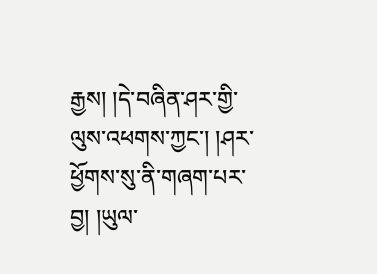རྒྱས། །དེ་བཞིན་ཤར་གྱི་ ལུས་འཕགས་ཀྱང་། །ཤར་ཕྱོགས་སུ་ནི་གཞག་པར་བྱ། །ཡུལ་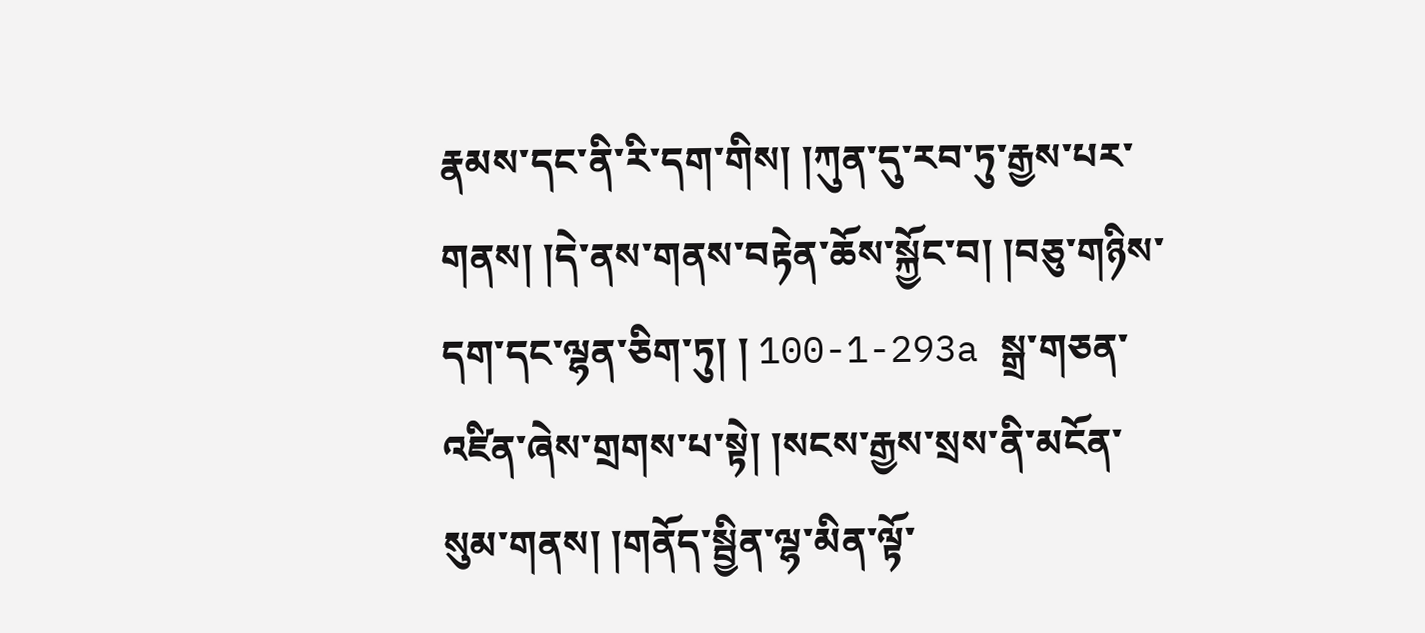རྣམས་དང་ནི་རི་དག་གིས། །ཀུན་དུ་རབ་ཏུ་རྒྱས་པར་གནས། །དེ་ནས་གནས་བརྟེན་ཆོས་སྐྱོང་བ། །བཅུ་གཉིས་དག་དང་ལྷན་ཅིག་ཏུ། ། 100-1-293a སྒྲ་གཅན་འཛིན་ཞེས་གྲགས་པ་སྟེ། །སངས་རྒྱས་སྲས་ནི་མངོན་སུམ་གནས། །གནོད་སྦྱིན་ལྷ་མིན་ལྟོ་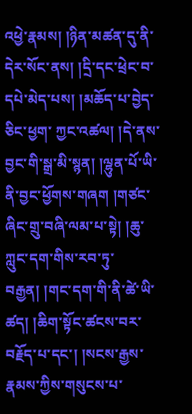འཕྱེ་རྣམས། །ཉིན་མཚན་དུ་ནི་དེར་སོང་ནས། །དྲི་དང་ཕྲེང་བ་དཔེ་མེད་པས། །མཆོད་པ་བྱེད་ཅིང་ཕྱག་ ཀྱང་འཚལ། །དེ་ནས་བྱང་གི་སྒྲ་མི་སྙན། །ལྷུན་པོ་ཡི་ནི་བྱང་ཕྱོགས་གཞག །གཙང་ཞིང་གྲུ་བཞི་ལམ་པ་སྟེ། །ཆུ་ཀླུང་དག་གིས་རབ་ཏུ་བརྒྱན། །གང་དག་གི་ནི་ཚེ་ཡི་ཚད། །ཆིག་སྟོང་ཚངས་བར་བརྗོད་པ་དང་། །སངས་རྒྱས་ རྣམས་ཀྱིས་གསུངས་པ་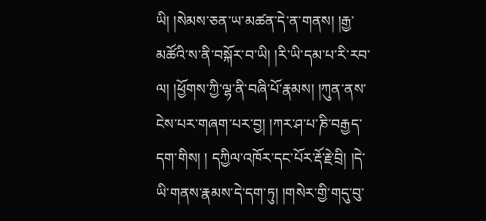ཡི། །སེམས་ཅན་ཡ་མཚན་དེ་ན་གནས། །རྒྱ་མཚོའི་ས་ནི་བསྐོར་བ་ཡི། །རི་ཡི་དམ་པ་རི་རབ་ལ། །ཕྱོགས་ཀྱི་ལྷ་ནི་བཞི་པོ་རྣམས། །ཀུན་ནས་ངེས་པར་གཞག་པར་བྱ། །ཀར་ཤ་པ་ཎི་བརྒྱད་དག་གིས། ། དཀྱིལ་འཁོར་དང་པོར་རྡོ་རྗེ་བྲི། །དེ་ཡི་གནས་རྣམས་དེ་དག་ཏུ། །གསེར་གྱི་གདུ་བུ་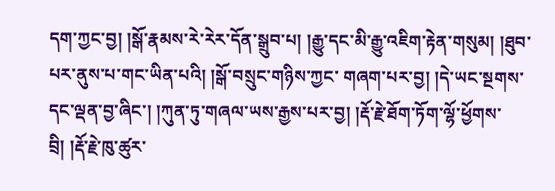དག་ཀྱང་བྱ། །སྒོ་རྣམས་རེ་རེར་དོན་སྒྲུབ་པ། །རྒྱུ་དང་མི་རྒྱུ་འཇིག་རྟེན་གསུམ། །ཐུབ་པར་ནུས་པ་གང་ཡིན་པའི། །སྒོ་བསྲུང་གཉིས་ཀྱང་ གཞག་པར་བྱ། །དེ་ཡང་སྔགས་དང་ལྡན་བྱ་ཞིང་། །ཀུན་ཏུ་གཞལ་ཡས་རྒྱས་པར་བྱ། །རྡོ་རྗེ་ཐོག་ཏོག་ལྷོ་ཕྱོགས་བྲི། །རྡོ་རྗེ་ཁུ་ཚུར་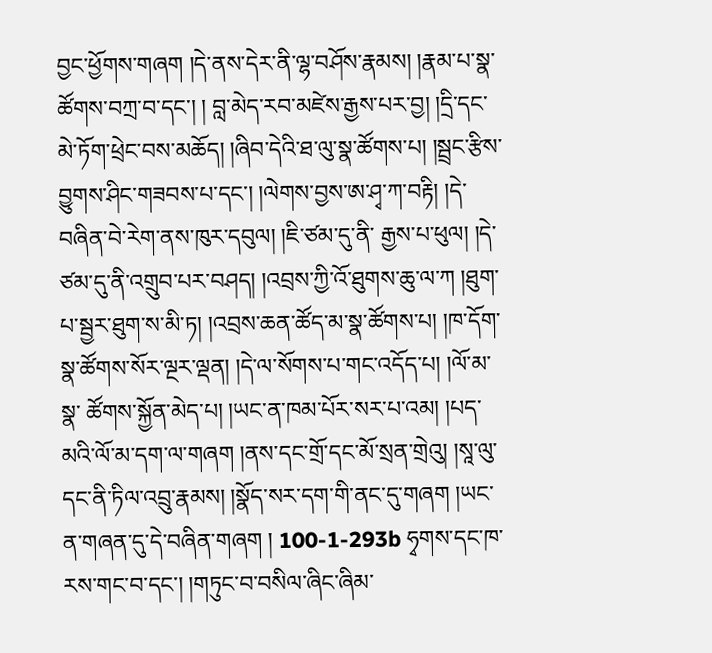བྱང་ཕྱོགས་གཞག །དེ་ནས་དེར་ནི་ལྷ་བཤོས་རྣམས། །རྣམ་པ་སྣ་ཚོགས་བཀྲ་བ་དང་། ། བླ་མེད་རབ་མཛེས་རྒྱས་པར་བྱ། །དྲི་དང་མེ་ཏོག་ཕྲེང་བས་མཆོད། །ཞིབ་དེའི་ཐ་ལུ་སྣ་ཚོགས་པ། །སྦྲང་རྩིས་བྱུགས་ཤིང་གཟབས་པ་དང་། །ལེགས་བྱས་ཨ་ཤྭ་ཀ་བརྟི། །དེ་བཞིན་བེ་རེག་ནས་ཁུར་དབུལ། །ཇི་ཙམ་དུ་ནི་ རྒྱས་པ་ཕུལ། །དེ་ཙམ་དུ་ནི་འགྲུབ་པར་བཤད། །འབྲས་ཀྱི་འོ་ཐུགས་ཆུ་ལ་ཀ །ཐུག་པ་སྦྱར་ཐུག་ས་མི་ཏ། །འབྲས་ཆན་ཚོད་མ་སྣ་ཚོགས་པ། །ཁ་དོག་སྣ་ཚོགས་སོར་ལྔར་ལྡན། །དེ་ལ་སོགས་པ་གང་འདོད་པ། །ལོ་མ་སྣ་ ཚོགས་སྐྱོན་མེད་པ། །ཡང་ན་ཁམ་པོར་སར་པ་འམ། །པད་མའི་ལོ་མ་དག་ལ་གཞག །ནས་དང་གྲོ་དང་མོ་སྲན་གྲེའུ། །སཱ་ལུ་དང་ནི་ཏིལ་འབྲུ་རྣམས། །སྣོད་སར་དག་གི་ནང་དུ་གཞག །ཡང་ན་གཞན་དུ་དེ་བཞིན་གཞག ། 100-1-293b ཧྭགས་དང་ཁ་རས་གང་བ་དང་། །གཏུང་བ་བསིལ་ཞིང་ཞིམ་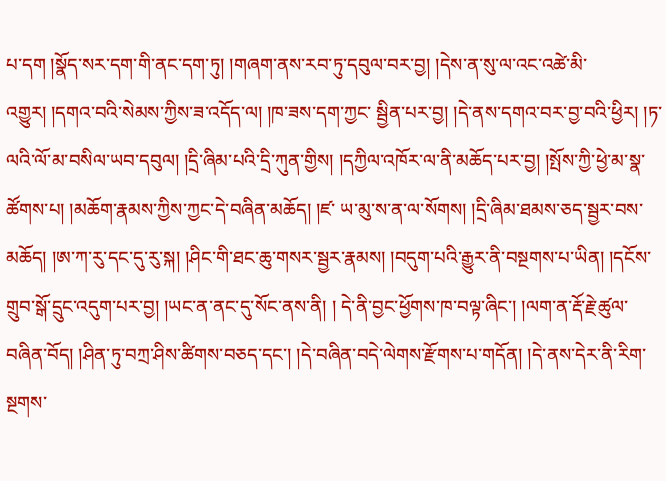པ་དག །སྣོད་སར་དག་གི་ནང་དག་ཏུ། །གཞག་ནས་རབ་ཏུ་དབུལ་བར་བྱ། །དེས་ན་སུ་ལ་འང་འཚེ་མི་འགྱུར། །དགའ་བའི་སེམས་ཀྱིས་ཟ་འདོད་ལ། །ཁ་ཟས་དག་ཀྱང་ སྦྱིན་པར་བྱ། །དེ་ནས་དགའ་བར་བྱ་བའི་ཕྱིར། །ཏ་ལའི་ལོ་མ་བསིལ་ཡབ་དབུལ། །དྲི་ཞིམ་པའི་དྲི་ཀུན་གྱིས། །དཀྱིལ་འཁོར་ལ་ནི་མཆོད་པར་བྱ། །སྤོས་ཀྱི་ཕྱེ་མ་སྣ་ཚོགས་པ། །མཆོག་རྣམས་ཀྱིས་ཀྱང་དེ་བཞིན་མཆོད། །ཛ་ ཡ་མུ་ས་ན་ལ་སོགས། །དྲི་ཞིམ་ཐམས་ཅད་སྦྱར་བས་མཆོད། །ཨ་ཀ་རུ་དང་དུ་རུ་སྐ། །ཤིང་གི་ཐང་ཆུ་གསར་སྦྱར་རྣམས། །བདུག་པའི་རྒྱུར་ནི་བསྔགས་པ་ཡིན། །དངོས་གྲུབ་སྒོ་དྲུང་འདུག་པར་བྱ། །ཡང་ན་ནང་དུ་སོང་ནས་ནི། ། དེ་ནི་བྱང་ཕྱོགས་ཁ་བལྟ་ཞིང་། །ལག་ན་རྡོ་རྗེ་ཚུལ་བཞིན་བོད། །ཤིན་ཏུ་བཀྲ་ཤིས་ཚིགས་བཅད་དང་། །དེ་བཞིན་བདེ་ལེགས་རྫོགས་པ་གདོན། །དེ་ནས་དེར་ནི་རིག་སྔགས་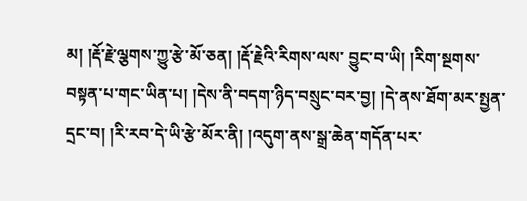མ། །རྡོ་རྗེ་ལྕགས་ཀྱུ་རྩེ་མོ་ཅན། །རྡོ་རྗེའི་རིགས་ལས་ བྱུང་བ་ཡི། །རིག་སྔགས་བསྟན་པ་གང་ཡིན་པ། །དེས་ནི་བདག་ཉིད་བསྲུང་བར་བྱ། །དེ་ནས་ཐོག་མར་སྤྱན་དྲང་བ། །རི་རབ་དེ་ཡི་རྩེ་མོར་ནི། །འདུག་ནས་སྒྲ་ཆེན་གདོན་པར་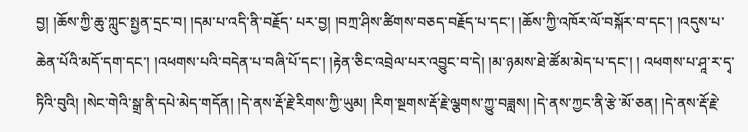བྱ། །ཆོས་ཀྱི་ཆུ་ཀླུང་སྤྱན་དྲང་བ། །དམ་པ་འདི་ནི་བརྗོད་ པར་བྱ། །བཀྲ་ཤིས་ཚིགས་བཅད་བརྗོད་པ་དང་། །ཆོས་ཀྱི་འཁོར་ལོ་བསྐོར་བ་དང་། །འདུས་པ་ཆེན་པོའི་མདོ་དག་དང་། །འཕགས་པའི་བདེན་པ་བཞི་པོ་དང་། །རྟེན་ཅིང་འབྲེལ་པར་འབྱུང་བ་དེ། །མ་ཉམས་ཐེ་ཚོམ་མེད་པ་དང་། ། འཕགས་པ་ཤཱ་ར་དྭ་ཏིའི་བུའི། །སེང་གེའི་སྒྲ་ནི་དཔེ་མེད་གདོན། །དེ་ནས་རྡོ་རྗེ་རིགས་ཀྱི་ཡུམ། །རིག་སྔགས་རྡོ་རྗེ་ལྕགས་ཀྱུ་བཟླས། །དེ་ནས་ཀྱང་ནི་རྩེ་མོ་ཅན། །དེ་ནས་རྡོ་རྗེ་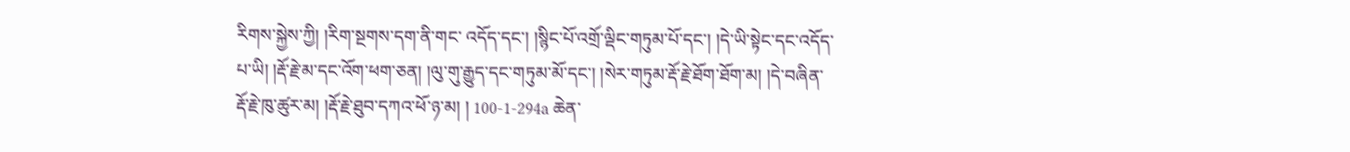རིགས་སྐྱེས་ཀྱི། །རིག་སྔགས་དག་ནི་གང་ འདོད་དང་། །སྙིང་པོ་འགྲོ་ལྡིང་གཏུམ་པོ་དང་། །དེ་ཡི་སྟེང་དང་འདོད་པ་ཡི། །རྡོ་རྗེ་མ་དང་འོག་ཕག་ཅན། །ལུ་གུ་རྒྱུད་དང་གཏུམ་མོ་དང་། །སེར་གཏུམ་རྡོ་རྗེ་ཐོག་ཐོག་མ། །དེ་བཞིན་རྡོ་རྗེ་ཁུ་ཚུར་མ། །རྡོ་རྗེ་ཐུབ་དཀའ་ཕོ་ཉ་མ། ། 100-1-294a ཆེན་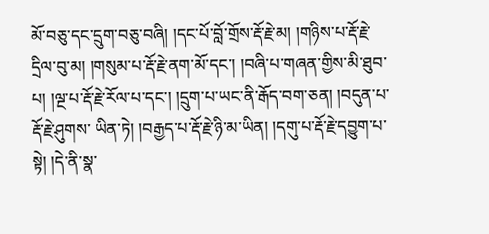མོ་བཅུ་དང་དྲུག་བཅུ་བཞི། །དང་པོ་བློ་གྲོས་རྡོ་རྗེ་མ། །གཉིས་པ་རྡོ་རྗེ་དྲིལ་བུ་མ། །གསུམ་པ་རྡོ་རྗེ་ནག་མོ་དང་། །བཞི་པ་གཞན་གྱིས་མི་ཐུབ་པ། །ལྔ་པ་རྡོ་རྗེ་རོལ་པ་དང་། །དྲུག་པ་ཡང་ནི་རྒོད་བག་ཅན། །བདུན་པ་རྡོ་རྗེ་ཤུགས་ ཡིན་ཏེ། །བརྒྱད་པ་རྡོ་རྗེ་ཉི་མ་ཡིན། །དགུ་པ་རྡོ་རྗེ་དབྱུག་པ་སྟེ། །དེ་ནི་སྣ་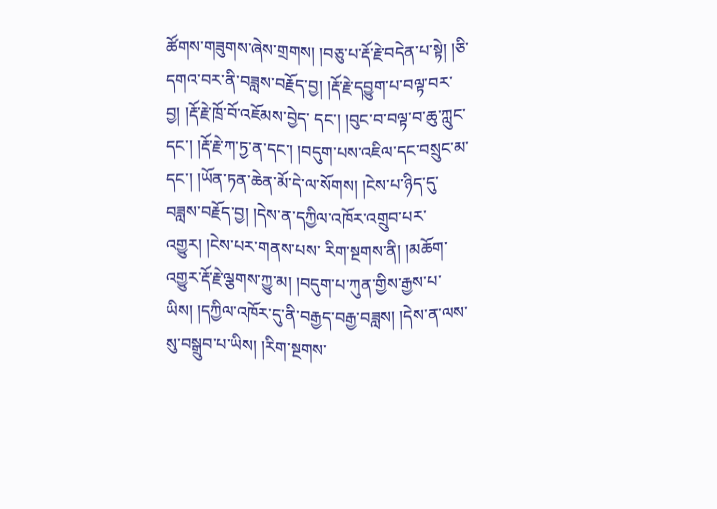ཚོགས་གཟུགས་ཞེས་གྲགས། །བཅུ་པ་རྡོ་རྗེ་བདེན་པ་སྟེ། །ཅི་དགའ་བར་ནི་བཟླས་བརྗོད་བྱ། །རྡོ་རྗེ་དབྱུག་པ་བལྟ་བར་བྱ། །རྡོ་རྗེ་ཁྲོ་བོ་འཇོམས་བྱེད་ དང་། །བུང་བ་བལྟ་བ་ཆུ་ཀླུང་དང་། །རྡོ་རྗེ་ཀ་ཏྱ་ན་དང་། །བདུག་པས་འཇིལ་དང་བསྲུང་མ་དང་། །ཡོན་ཏན་ཆེན་མོ་དེ་ལ་སོགས། །ངེས་པ་ཉིད་དུ་བཟླས་བརྗོད་བྱ། །དེས་ན་དཀྱིལ་འཁོར་འགྲུབ་པར་འགྱུར། །ངེས་པར་གནས་པས་ རིག་སྔགས་ནི། །མཆོག་འགྱུར་རྡོ་རྗེ་ལྕགས་ཀྱུ་མ། །བདུག་པ་ཀུན་གྱིས་རྒྱས་པ་ཡིས། །དཀྱིལ་འཁོར་དུ་ནི་བརྒྱད་བརྒྱ་བཟླས། །དེས་ན་ལས་སུ་བསྒྲུབ་པ་ཡིས། །རིག་སྔགས་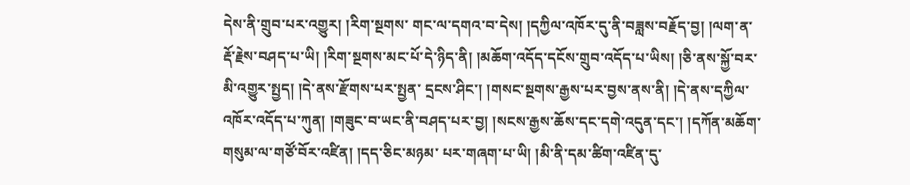དེས་ནི་གྲུབ་པར་འགྱུར། །རིག་སྔགས་ གང་ལ་དགའ་བ་དེས། །དཀྱིལ་འཁོར་དུ་ནི་བཟླས་བརྗོད་བྱ། །ལག་ན་རྡོ་རྗེས་བཤད་པ་ཡི། །རིག་སྔགས་མང་པོ་དེ་ཉིད་ནི། །མཆོག་འདོད་དངོས་གྲུབ་འདོད་པ་ཡིས། །ཅི་ནས་སྐྱོ་བར་མི་འགྱུར་སྤྱད། །དེ་ནས་རྫོགས་པར་སྤྱན་ དྲངས་ཤིང་། །གསང་སྔགས་རྒྱས་པར་བྱས་ནས་ནི། །དེ་ནས་དཀྱིལ་འཁོར་འདོད་པ་ཀུན། །གཟུང་བ་ཡང་ནི་བཤད་པར་བྱ། །སངས་རྒྱས་ཆོས་དང་དགེ་འདུན་དང་། །དཀོན་མཆོག་གསུམ་ལ་གཙོ་བོར་འཛིན། །དད་ཅིང་མཉམ་ པར་གཞག་པ་ཡི། །མི་ནི་དམ་ཚིག་འཛིན་དུ་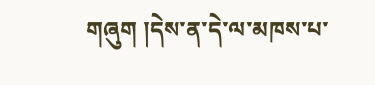གཞུག །དེས་ན་དེ་ལ་མཁས་པ་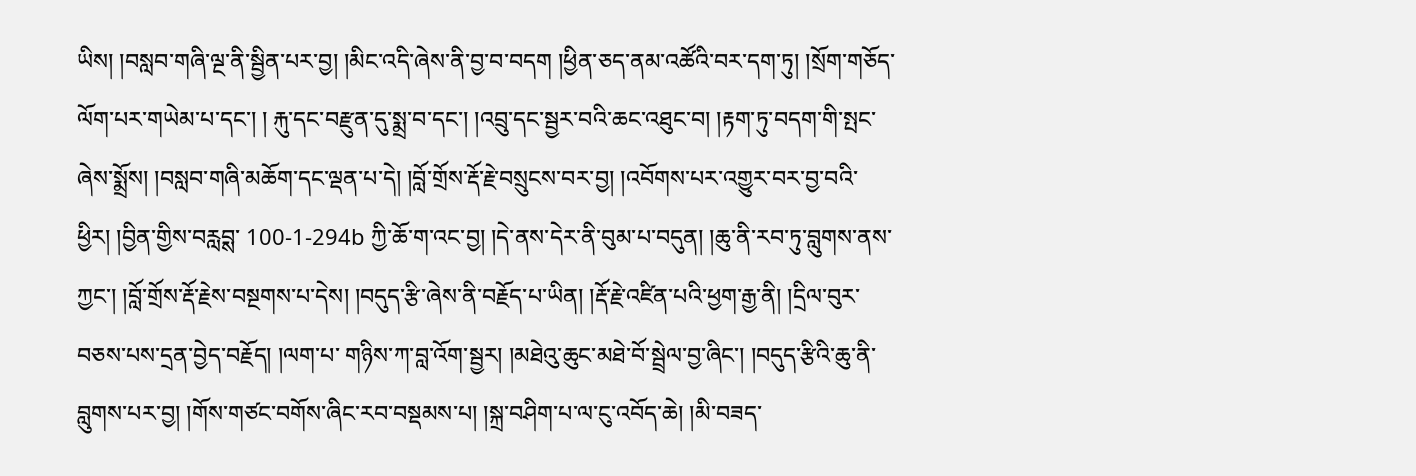ཡིས། །བསླབ་གཞི་ལྔ་ནི་སྦྱིན་པར་བྱ། །མིང་འདི་ཞེས་ནི་བྱ་བ་བདག །ཕྱིན་ཅད་ནམ་འཚོའི་བར་དག་ཏུ། །སྲོག་གཅོད་ལོག་པར་གཡེམ་པ་དང་། ། རྐུ་དང་བརྫུན་དུ་སྨྲ་བ་དང་། །འབྲུ་དང་སྦྱར་བའི་ཆང་འཐུང་བ། །རྟག་ཏུ་བདག་གི་སྤང་ཞེས་སྨྲོས། །བསླབ་གཞི་མཆོག་དང་ལྡན་པ་དེ། །བློ་གྲོས་རྡོ་རྗེ་བསྲུངས་བར་བྱ། །འབོགས་པར་འགྱུར་བར་བྱ་བའི་ཕྱིར། །བྱིན་གྱིས་བརླབྶ་ 100-1-294b ཀྱི་ཆོ་ག་འང་བྱ། །དེ་ནས་དེར་ནི་བུམ་པ་བདུན། །ཆུ་ནི་རབ་ཏུ་བླུགས་ནས་ཀྱང་། །བློ་གྲོས་རྡོ་རྗེས་བསྔགས་པ་དེས། །བདུད་རྩི་ཞེས་ནི་བརྗོད་པ་ཡིན། །རྡོ་རྗེ་འཛིན་པའི་ཕྱག་རྒྱ་ནི། །དྲིལ་བུར་བཅས་པས་དྲན་བྱེད་བརྗོད། །ལག་པ་ གཉིས་ཀ་བླ་འོག་སྦྱར། །མཐེའུ་ཆུང་མཐེ་བོ་སྦྲེལ་བྱ་ཞིང་། །བདུད་རྩིའི་ཆུ་ནི་བླུགས་པར་བྱ། །གོས་གཙང་བགོས་ཞིང་རབ་བསྡམས་པ། །སྐྲ་བཤིག་པ་ལ་ངུ་འབོད་ཆེ། །མི་བཟད་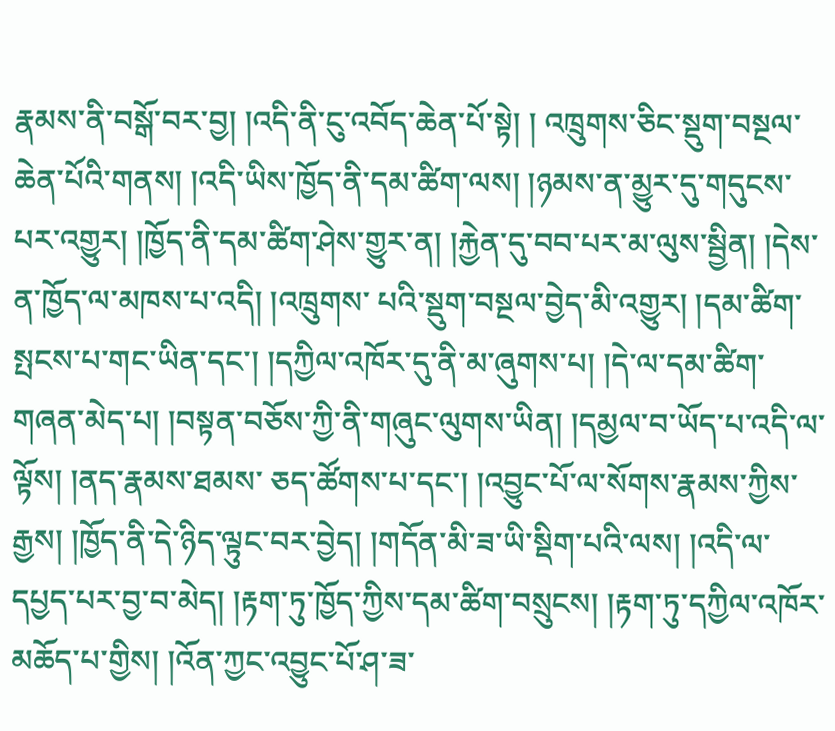རྣམས་ནི་བསྒོ་བར་བྱ། །འདི་ནི་ངུ་འབོད་ཆེན་པོ་སྟེ། ། འཁྲུགས་ཅིང་སྡུག་བསྔལ་ཆེན་པོའི་གནས། །འདི་ཡིས་ཁྱོད་ནི་དམ་ཚིག་ལས། །ཉམས་ན་མྱུར་དུ་གདུངས་པར་འགྱུར། །ཁྱོད་ནི་དམ་ཚིག་ཤེས་གྱུར་ན། །རྐྱེན་དུ་བབ་པར་མ་ལུས་སྦྱིན། །དེས་ན་ཁྱོད་ལ་མཁས་པ་འདི། །འཁྲུགས་ པའི་སྡུག་བསྔལ་བྱེད་མི་འགྱུར། །དམ་ཚིག་སྤངས་པ་གང་ཡིན་དང་། །དཀྱིལ་འཁོར་དུ་ནི་མ་ཞུགས་པ། །དེ་ལ་དམ་ཚིག་གཞན་མེད་པ། །བསྟན་བཅོས་ཀྱི་ནི་གཞུང་ལུགས་ཡིན། །དམྱལ་བ་ཡོད་པ་འདི་ལ་ལྟོས། །ནད་རྣམས་ཐམས་ ཅད་ཚོགས་པ་དང་། །འབྱུང་པོ་ལ་སོགས་རྣམས་ཀྱིས་རྒྱས། །ཁྱོད་ནི་དེ་ཉིད་ལྟུང་བར་བྱེད། །གདོན་མི་ཟ་ཡི་སྡིག་པའི་ལས། །འདི་ལ་དཔྱད་པར་བྱ་བ་མེད། །རྟག་ཏུ་ཁྱོད་ཀྱིས་དམ་ཚིག་བསྲུངས། །རྟག་ཏུ་དཀྱིལ་འཁོར་ མཆོད་པ་གྱིས། །འོན་ཀྱང་འབྱུང་པོ་ཤ་ཟ་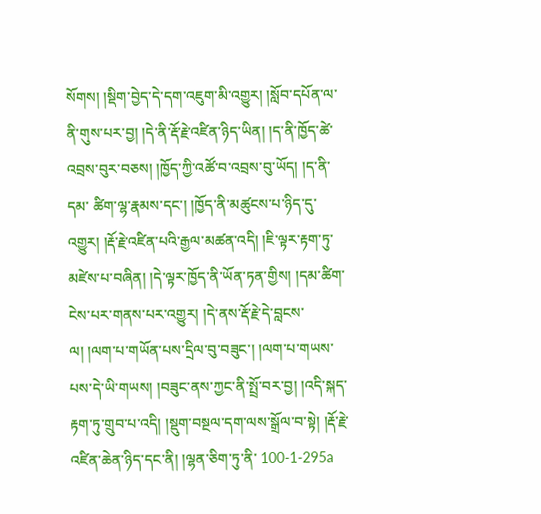སོགས། །སྡིག་བྱེད་དེ་དག་འཇུག་མི་འགྱུར། །སློབ་དཔོན་ལ་ནི་གུས་པར་བྱ། །དེ་ནི་རྡོ་རྗེ་འཛིན་ཉིད་ཡིན། །ད་ནི་ཁྱོད་ཚེ་འབྲས་བུར་བཅས། །ཁྱོད་ཀྱི་འཚོ་བ་འབྲས་བུ་ཡོད། །ད་ནི་དམ་ ཚིག་ལྷ་རྣམས་དང་། །ཁྱོད་ནི་མཚུངས་པ་ཉིད་དུ་འགྱུར། །རྡོ་རྗེ་འཛིན་པའི་རྒྱལ་མཚན་འདི། །ཇི་ལྟར་རྟག་ཏུ་མཛེས་པ་བཞིན། །དེ་ལྟར་ཁྱོད་ནི་ཡོན་ཏན་གྱིས། །དམ་ཚིག་ངེས་པར་གནས་པར་འགྱུར། །དེ་ནས་རྡོ་རྗེ་དེ་བླངས་ ལ། །ལག་པ་གཡོན་པས་དྲིལ་བུ་བཟུང་། །ལག་པ་གཡས་པས་དེ་ཡི་གཡས། །བཟུང་ནས་ཀྱང་ནི་སྤྲོ་བར་བྱ། །འདི་སྐད་རྟག་ཏུ་གྲུབ་པ་འདི། །སྡུག་བསྔལ་དག་ལས་སྒྲོལ་བ་སྟེ། །རྡོ་རྗེ་འཛིན་ཆེན་ཉིད་དང་ནི། །ལྷན་ཅིག་ཏུ་ནི་ 100-1-295a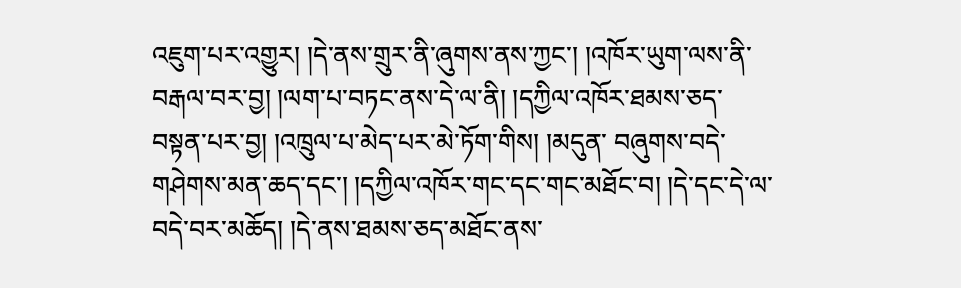འཇུག་པར་འགྱུར། །དེ་ནས་གྲུར་ནི་ཞུགས་ནས་ཀྱང་། །འཁོར་ཡུག་ལས་ནི་བརྒལ་བར་བྱ། །ལག་པ་བཏང་ནས་དེ་ལ་ནི། །དཀྱིལ་འཁོར་ཐམས་ཅད་བསྟན་པར་བྱ། །འཁྲུལ་པ་མེད་པར་མེ་ཏོག་གིས། །མདུན་ བཞུགས་བདེ་གཤེགས་མན་ཆད་དང་། །དཀྱིལ་འཁོར་གང་དང་གང་མཐོང་བ། །དེ་དང་དེ་ལ་བདེ་བར་མཆོད། །དེ་ནས་ཐམས་ཅད་མཐོང་ནས་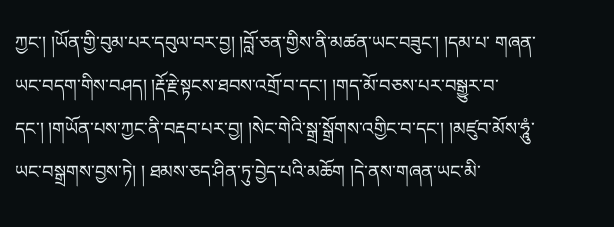ཀྱང་། །ཡོན་གྱི་བུམ་པར་དབུལ་བར་བྱ། །བློ་ཅན་གྱིས་ནི་མཚན་ཡང་བཟུང་། །དམ་པ་ གཞན་ཡང་བདག་གིས་བཤད། །རྡོ་རྗེ་སྟངས་ཐབས་འགྲོ་བ་དང་། །གད་མོ་བཅས་པར་བསྒྱུར་བ་དང་། །གཡོན་པས་ཀྱང་ནི་བརྡབ་པར་བྱ། །སེང་གེའི་སྒྲ་སྒྲོགས་འགྱིང་བ་དང་། །མཛུབ་མོས་ཧཱུཾ་ཡང་བསྒྲགས་བྱས་ཏེ། ། ཐམས་ཅད་ཤིན་ཏུ་བྱེད་པའི་མཆོག །དེ་ནས་གཞན་ཡང་མི་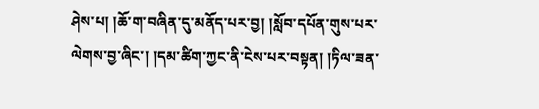ཤེས་པ། །ཆོ་ག་བཞིན་དུ་མནོད་པར་བྱ། །སློབ་དཔོན་གུས་པར་ལེགས་བྱ་ཞིང་། །དམ་ཚིག་ཀྱང་ནི་ངེས་པར་བསྟན། །ཏིལ་ཟན་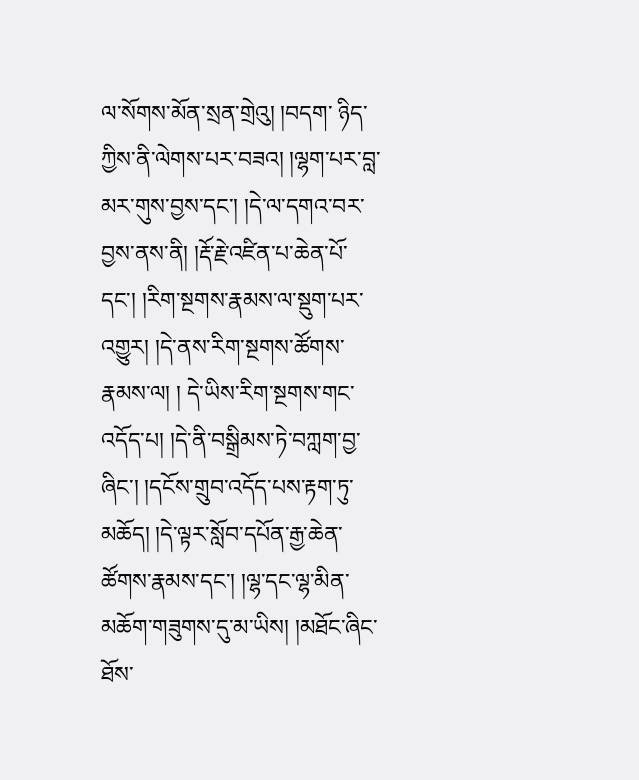ལ་སོགས་མོན་སྲན་གྲེའུ། །བདག་ ཉིད་ཀྱིས་ནི་ལེགས་པར་བཟའ། །ལྷག་པར་བླ་མར་གུས་བྱས་དང་། །དེ་ལ་དགའ་བར་བྱས་ནས་ནི། །རྡོ་རྗེ་འཛིན་པ་ཆེན་པོ་དང་། །རིག་སྔགས་རྣམས་ལ་སྡུག་པར་འགྱུར། །དེ་ནས་རིག་སྔགས་ཚོགས་རྣམས་ལ། ། དེ་ཡིས་རིག་སྔགས་གང་འདོད་པ། །དེ་ནི་བསྒྲིམས་ཏེ་བཀླག་བྱ་ཞིང་། །དངོས་གྲུབ་འདོད་པས་རྟག་ཏུ་མཆོད། །དེ་ལྟར་སློབ་དཔོན་རྒྱ་ཆེན་ཚོགས་རྣམས་དང་། །ལྷ་དང་ལྷ་མིན་མཆོག་གཟུགས་དུ་མ་ཡིས། །མཐོང་ཞིང་ཐོས་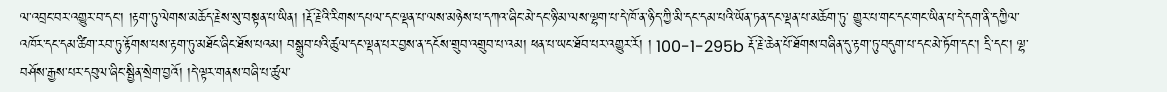ལ་འབྲང་བར་འགྱུར་བ་དང་། །རྟག་ཏུ་ལེགས་མཆོད་རྗེས་སུ་བསྟན་པ་ཡིན། །རྡོ་རྗེའི་རིགས་དཔལ་དང་ལྡན་པ་ལས་མཉེས་པ་དཀའ་ཞིང་མེ་དང་ཉི་མ་ལས་ལྷག་པ་དེ་ཁོ་ན་ཉིད་ཀྱི་མི་དང་དམ་པའི་ཡོན་ཏན་དང་ལྡན་པ་མཆོག་ཏུ་ གྱུར་པ་གང་དང་གང་ཡིན་པ་དེ་དག་ནི་དཀྱིལ་འཁོར་དང་དམ་ཚིག་རབ་ཏུ་རྟོགས་པས་རྟག་ཏུ་མཐོང་ཞིང་ཐོས་པའམ། བསྒྲུབ་པའི་ཚུལ་དང་ལྡན་པར་བྱས་ན་དངོས་གྲུབ་འགྲུབ་པ་འམ། ཕན་པ་ཡང་ཐོབ་པར་འགྱུར་རོ། ། 100-1-295b རྡོ་རྗེ་ཆེན་པོ་ཐོགས་བཞིན་དུ་རྟག་ཏུ་བདུག་པ་དང་མེ་ཏོག་དང་། དྲི་དང་། ལྷ་བཤོས་རྒྱས་པར་དབུལ་ཞིང་སྦྱིན་སྲེག་བྱའོ། །དེ་ལྟར་གནས་བཞི་པ་ཚུལ་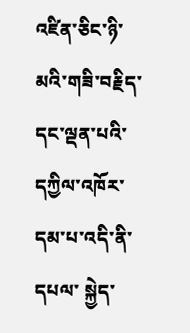འཛིན་ཅིང་ཉི་མའི་གཟི་བརྗིད་དང་ལྡན་པའི་དཀྱིལ་འཁོར་དམ་པ་འདི་ནི་དཔལ་ སྐྱེད་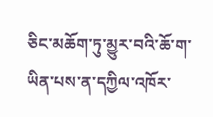ཅིང་མཆོག་ཏུ་མྱུར་བའི་ཆོ་ག་ཡིན་པས་ན་དཀྱིལ་འཁོར་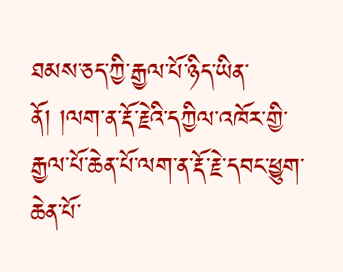ཐམས་ཅད་ཀྱི་རྒྱལ་པོ་ཉིད་ཡིན་ནོ། །ལག་ན་རྡོ་རྗེའི་དཀྱིལ་འཁོར་གྱི་རྒྱལ་པོ་ཆེན་པོ་ལག་ན་རྡོ་རྗེ་དབང་ཕྱུག་ཆེན་པོ་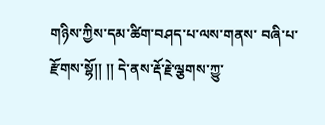གཉིས་ཀྱིས་དམ་ཚིག་བཤད་པ་ལས་གནས་ བཞི་པ་རྫོགས་སྷོ།། །། དེ་ནས་རྡོ་རྗེ་ལྕགས་ཀྱུ་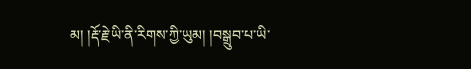མ། །རྡོ་རྗེ་ཡི་ནི་རིགས་ཀྱི་ཡུམ། །བསྒྲུབ་པ་ཡི་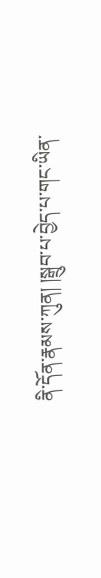ནི་དོན་རྣམས་ཀུན། །སྒྲུབ་པ་བྱེད་པ་གང་ཡིན་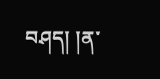བཤད། །ན་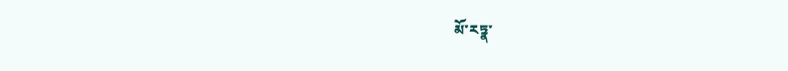མོ་རཏྣ་